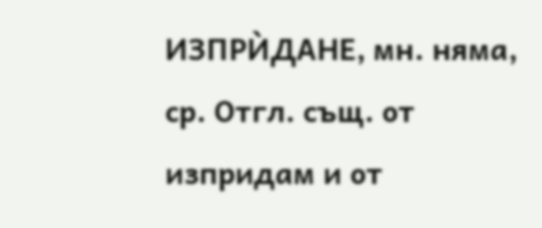ИЗПРЍДАНЕ, мн. няма, ср. Отгл. същ. от изпридам и от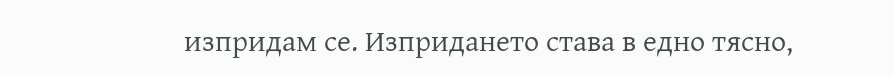изпридам се. Изпридането става в едно тясно,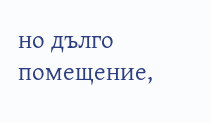но дълго помещение,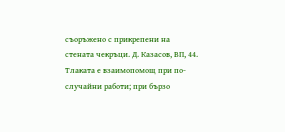съоръжено с прикрепени на стената чекръци. Д. Казасов, ВП, 44. Тлаката е взаимопомощ при по-случайни работи; при бързо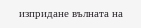изпридане вълната на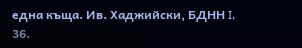една къща. Ив. Хаджийски, БДНН I, 36.